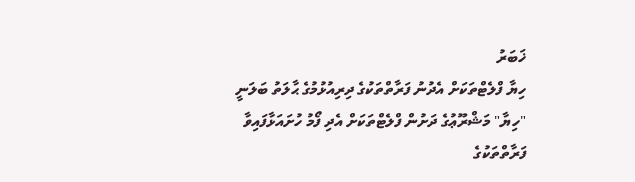ޚަބަރު
ހިޔާ ފްލެޓްތަކަށް އެދުނު ފަރާތްތަކުގެ ދިރިއުޅުމުގެ ޙާލަތު ބަލަނީ
"ހިޔާ" މަޝްރޫޢުގެ ދަށުން ފްލެޓްތަކަށް އެދި ފޯމު ހުށައަޅާފައިވާ ފަރާތްތަކުގެ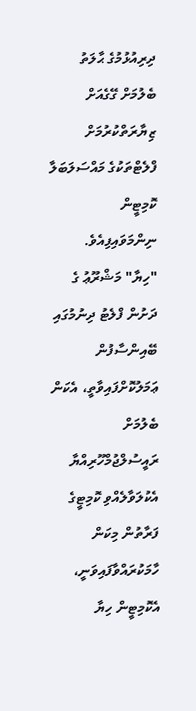ދިރިއުޅުމުގެ ޙާލަތު ބެލުމަށް ގޭގެއަށް ޒިޔާރަތްކުރުމަށް ފްލެޓްތަކުގެ މައްސަލަބަލާ ކޮމިޓީން ނިންމަވައިފިއެވެ.
"ހިޔާ" މަޝްރޫޢު ގެ ދަށުން ފްލެޓު ދިނުމުގައި ބޭއިންސާފުން ޢަމަލުކޮށްފައިވާތީ، އެކަން ބެލުމަށް ރައީސުލްޖުމްހޫރިއްޔާ އެކުލަވާލެއްވި ކޮމިޓީގެ ފަރާތުން މިކަން ހާމަކުރައްވާފައިވަނީ، އެކޮމިޓީން ހިޔާ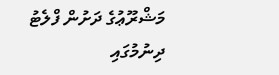މަޝްރޫޢުގެ ދަށުން ފްލެޓު ދިނުމުގައި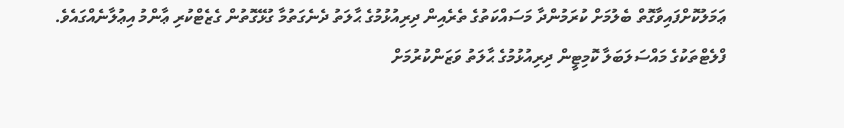ޢަމަލުކޮށްފައިވާގޮތް ބެލުމަށް ކުރަމުންދާ މަސައްކަތުގެ ތެރެއިން ދިރިއުޅުމުގެ ޙާލަތު ދެނެގަތުމާ ގުޅޭގޮތުން ގެޒެޓްކުރި ޢާންމު އިޢުލާނެއްގައެވެ.
ފްލެޓްތަކުގެ މައްސަލަބަލާ ކޮމިޓީން ދިރިއުޅުމުގެ ޙާލަތު ވަޒަންކުރުމަށް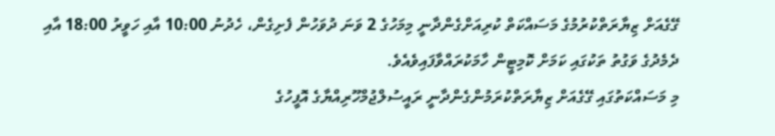ގޭގެއަށް ޒިޔާރަތްކުރުމުގެ މަސައްކަތް ކުރިއަށްގެންދާނީ މިމަހުގެ 2 ވަނަ ދުވަހުން ފެށިގެން، ހެދުނު 10:00 އާއި ހަވީރު 18:00 އާއި ދެމެދުގެ ވަގުތު ތަކުގައި ކަމަށް ކޮމިޓީން ހާމަކުރައްވާފައިވެއެވެ.
މި މަސައްކަތުގައި ގޭގެއަށް ޒިޔާރަތްކުރަމުންގެންދާނީ ރައީސުލްޖުމްހޫރިއްޔާގެ އޮފީހުގެ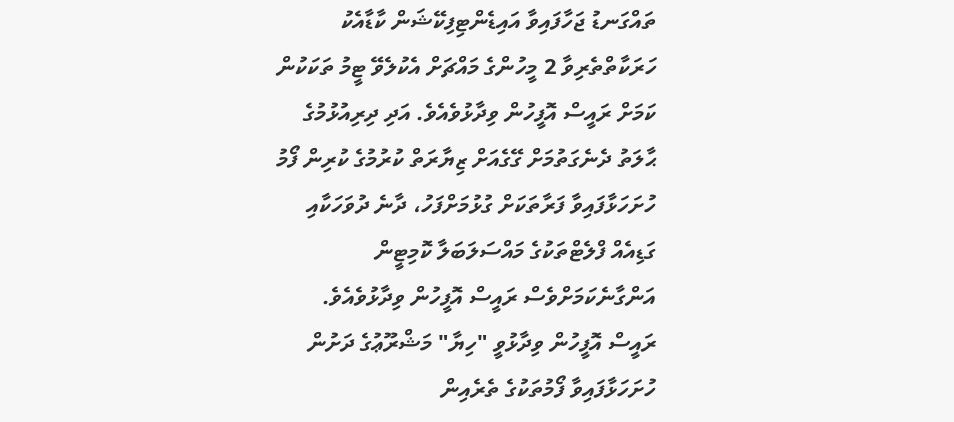ތައްގަނޑު ޖަހާފައިވާ އައިޑެންޓިފިކޭޝަން ކާޑާއެކު ހަރަކާތްތެރިވާ 2 މީހުންގެ މައްޗަށް އެކުލެވޭ ޓީމު ތަކަކުން ކަމަށް ރައީސް އޮފީހުން ވިދާޅުވެއެވެ. އަދި ދިރިއުޅުމުގެ ޙާލަތު ދެނެގަތުމަށް ގޭގެއަށް ޒިޔާރަތް ކުރުމުގެ ކުރިން ފޯމު ހުށަހަޅާފައިވާ ފަރާތަކަށް ގުޅުމަށްފަހު، ދާނެ ދުވަހަކާއި ގަޑިއެއް ފްލެޓްތަކުގެ މައްސަލަބަލާ ކޮމިޓީން އަންގާނެކަމަށްވެސް ރައީސް އޮފީހުން ވިދާޅުވެއެވެ.
ރައީސް އޮފީހުން ވިދާޅުވީ "ހިޔާ" މަޝްރޫޢުގެ ދަށުން ހުށަހަޅާފައިވާ ފޯމުތަކުގެ ތެރެއިން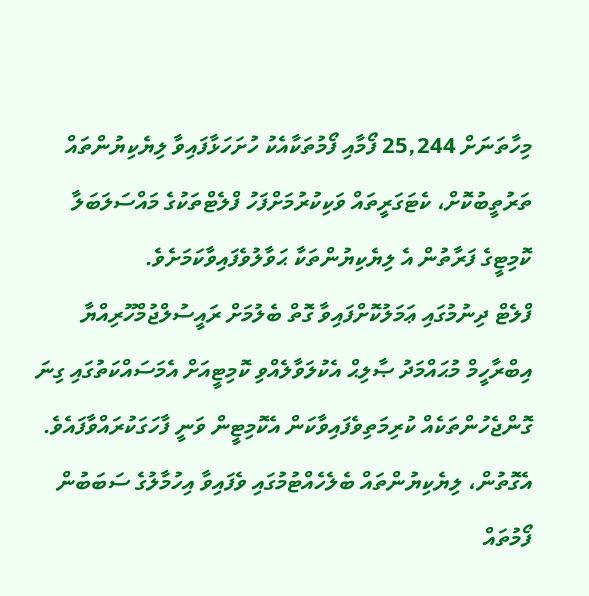މިހާތަނަށް 25,244 ފޯމާއި ފޯމުތަކާއެކު ހުށަހަޅާފައިވާ ލިޔެކިޔުންތައް ތަރުތީބުކޮށް، ކެޓަގަރީތައް ވަކިކުރުމަށްފަހު ފްލެޓްތަކުގެ މައްސަލަބަލާ ކޮމިޓީގެ ފަރާތުން އެ ލިޔެކިޔުންތަކާ ޙަވާލުވެފައިވާކަމަށެވެ.
ފްލެޓް ދިނުމުގައި ޢަމަލުކޮށްފައިވާ ގޮތް ބެލުމަށް ރައީސުލްޖުމްހޫރިއްޔާ އިބްރާހީމް މުޙައްމަދު ޞާލިޙް އެކުލަވާލެއްވި ކޮމިޓީއަށް އެމަސައްކަތުގައި ގިނަ ގޮންޖެހުންތަކެއް ކުރިމަތިވެފައިވާކަން އެކޮމިޓީން ވަނީ ފާހަގަކުރައްވާފައެވެ. އެގޮތުން، ލިޔެކިޔުންތައް ބެލެހެއްޓުމުގައި ވެފައިވާ އިހުމާލުގެ ސަބަބުން ފޯމުތައް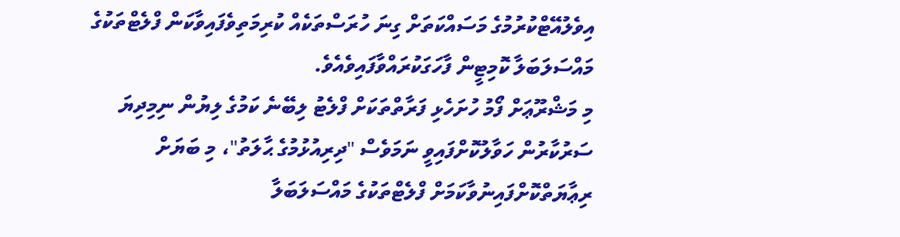އިވެލުއޭޓްކުރުމުގެ މަސައްކަތަށް ގިނަ ހުރަސްތަކެއް ކުރިމަތިވެފައިވާކަން ފްލެޓްތަކުގެ މައްސަލަބަލާ ކޮމިޓީން ފާހަގަކުރައްވާފައިވެއެވެ.
މި މަޝްރޫޢަށް ފޯމު ހުށަހެޅި ފަރާތްތަކަށް ފްލެޓު ލިބޭނެ ކަމުގެ ލިޔުން ނިމިދިޔަ ސަރުކާރުން ހަވާލުކޮށްފައިވީ ނަމަވެސް "ދިރިއުޅުމުގެ ޙާލަތު"، މި ބަޔަށް ރިޢާޔަތްކޮށްފައިނުވާކަމަށް ފްލެޓްތަކުގެ މައްސަލަބަލާ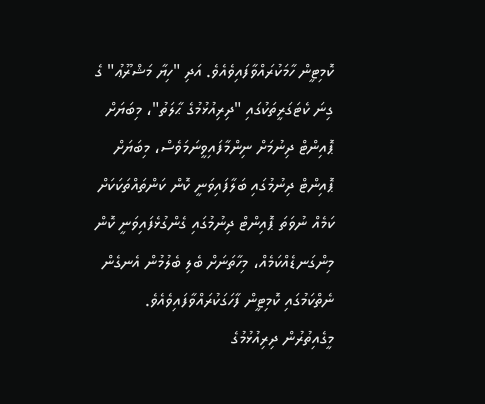ކޮމިޓީން ހާމަކުރައްވާފައިވެއެވެ. އަދި "ހިޔާ މަޝްރޫޢު" ގެ ގިނަ ކެޓަގަރީތަކުގައި "ދިރިއުޅުމުގެ ޙާލަތު"، މިބަޔަށް ޕޮއިންޓް ދިނުމަށް ނިންމާފައިވީނަމަވެސް، މިބަޔަށް ޕޮއިންޓް ދިނުމުގައި ބަލާފައިވަނީ ކޮން ކަންތައްތަކަކަށް ކަމެއް ނުވަތަ ޕޮއިންޓް ދިނުމުގައި ގެންގުޅެފައިވަނީ ކޮން މިންގަނޑެއްކަމެއް، މިހާތަނަށް ބެލި ބެލުމުން އެނގެން ނެތްކަމުގައި ކޮމިޓީން ފާހަގަކުރައްވާފައިވެއެވެ.
މީގެއިތުރުން ދިރިއުޅުމުގެ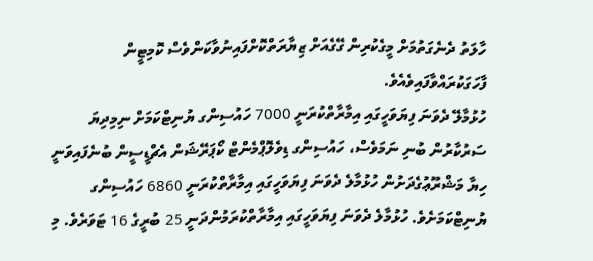ހާލަތު ދެނެގަތުމަށް މީގެކުރިން ގޭގެއަށް ޒިޔާރަތްކޮށްފައިނުވާކަންވެސް ކޮމިޓީން ފާހަގަކުރައްވާފައިވެއެވެ.
ހުޅުމާލޭ ދެވަނަ ފިޔަވަހީގައި އިމާރާތްކުރަނީ 7000 ހައުސިންގ ޔުނިޓްކަމަށް ނިމިދިޔަ ސަރުކާރުން ބުނި ނަމަވެސް، ހައުސިންގ ޑިވެލޮޕްމެންޓް ކޯޕަރޭޝަން އެޗްޑީސީން ބުނެފައިވަނީ ހިޔާ މަޝްރޫޢުގެދަށުން ހުޅުމާލެ ދެވަނަ ފިޔަވަހީގައި އިމާރާތްކުރަނީ 6860 ހައުސިންގ ޔުނިޓްކަމަށެވެ. ހުޅުމާލެ ދެވަނަ ފިޔަވަހީގައި އިމާރާތްކުރަމުންދަނީ 25 ބުރީގެ 16 ޓަވަރެވެ. މި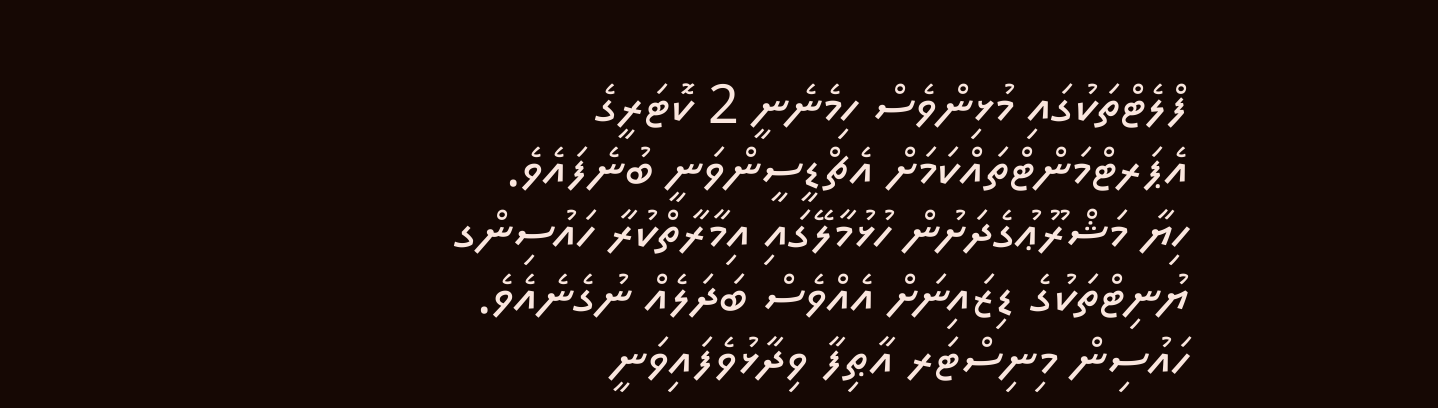ފްލެޓްތަކުގައި މުޅިންވެސް ހިމެނެނީ 2 ކޮޓަރީގެ އެޕަރޓްމަންޓްތައްކަމަށް އެޗްޑީސީންވަނީ ބުނެފައެވެ.
ހިޔާ މަޝްރޫޢުގެދަށުން ހުޅުމާލޭގައި އިމާރާތްކުރާ ހައުސިންގ ޔުނިޓްތަކުގެ ޑިޒައިނަށް އެއްވެސް ބަދަލެއް ނުގެނެއެވެ. ހައުސިން މިނިސްޓަރ އާޠިފާ ވިދާޅުވެފައިވަނީ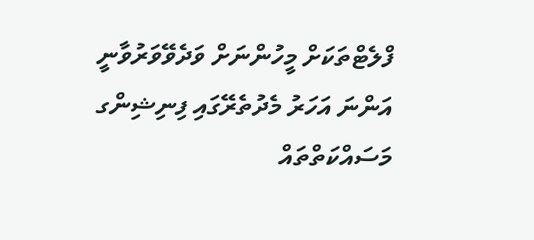ފްލެޓްތަކަށް މީހުންނަށް ވަދެވޭވަރުވާނީ އަންނަ އަހަރު މެދުތެރޭގައި ފިނިޝިންގ މަސައްކަތްތައް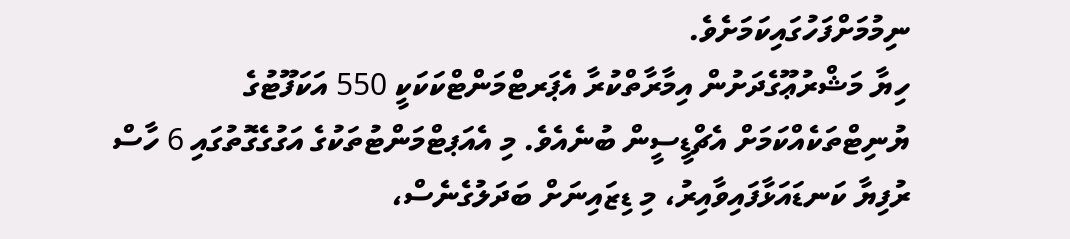ނިމުމަށްފަހުގައިކަމަށެވެ.
ހިޔާ މަޝްރުޢޫގެދަށުން އިމާރާތްކުރާ އެޕަރޓްމަންޓްކަކަކީ 550 އަކަފޫޓުގެ ޔުނިޓްތަކެއްކަމަށް އެޗްޑީސީން ބުނެއެވެ. މި އެއަޕޓްމަންޓުތަކުގެ އަގުގެގޮތުގައި 6 ހާސް ރުފިޔާ ކަނޑައަޅާފައިވާއިރު، މި ޑިޒައިނަށް ބަދަލުގެނެސް،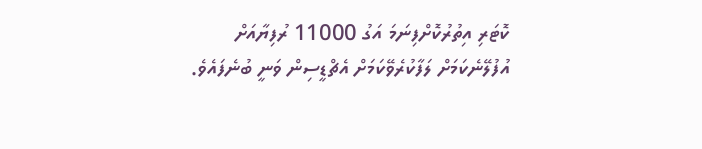ކޮޓަރި އިތުރުކޮށްފިނަމަ އަގު 11000 ރުފިޔާއަށް އުފުލޭނެކަމަށް ލަފާކުރެވޭކަމަށް އެޗްޑީސިން ވަނީ ބުނެފައެވެ.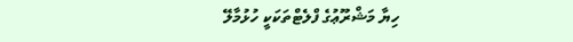ހިޔާ މަޝްރޫޢުގެ ފްލެޓްތަކަކީ ހުޅުމާލޭ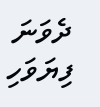ދެވަނަ ފިޔަވަހި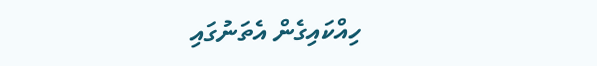ހިއްކައިގެން އެތަނުގައި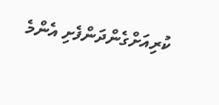ކުރިއަށްގެންދަންފެށި އެންމެ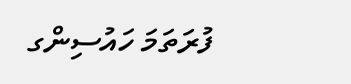ފުރަތަމަ ހައުސިންގ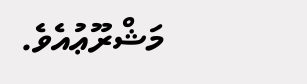މަޝްރޫޢުއެވެ.